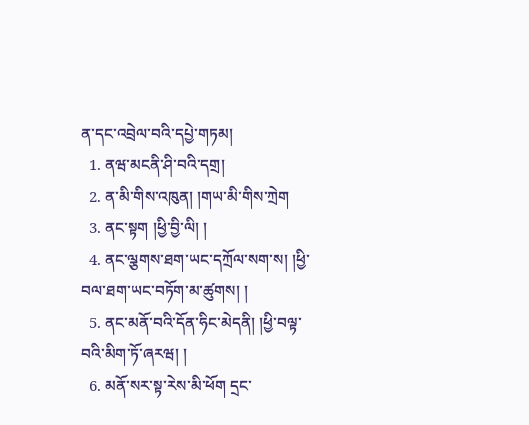ན་དང་འབྲེལ་བའི་དཔྱེ་གཏམ།
  1. ནཝ་མངནི་ཤི་བའི་དགྲ།
  2. ན་མི་གིས་འཁུན། །གཡ་མི་གིས་ཀྲེག
  3. ནང་སྟག །ཕྱི་བྱི་ལི། །
  4. ནང་ལྕགས་ཐག་ཡང་དཀྲོལ་སག་ས། །ཕྱི་བལ་ཐག་ཡང་བཏོག་མ་ཚུགས། །
  5. ནང་མནོ་བའི་དོན་ཧིང་མེདནི། །ཕྱི་བལྟ་བའི་མིག་ཏོ་ཞརཝ། །
  6. མནོ་སར་སྟ་རེས་མི་ཕོག དྲང་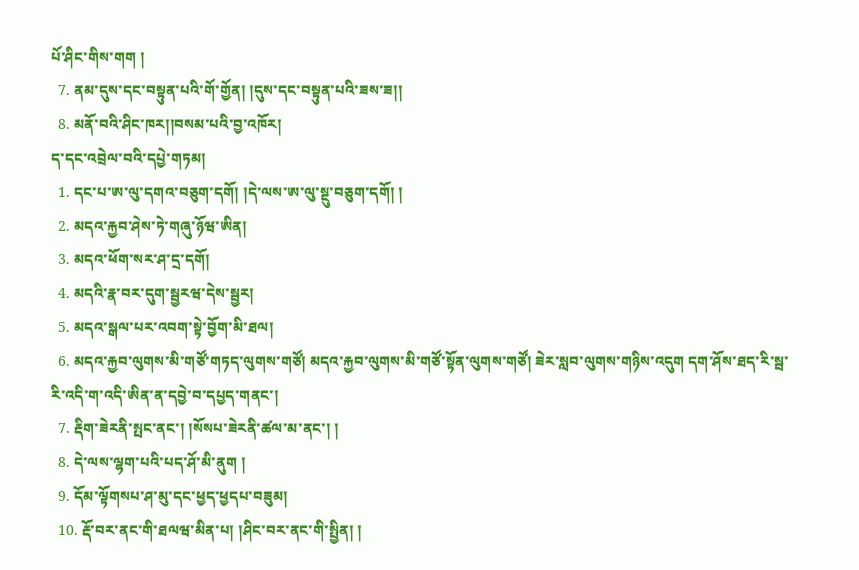པོ་ཤིང་གིས་གག །
  7. ནམ་དུས་དང་བསྟུན་པའི་གོ་གྱོན། །དུས་དང་བསྟུན་པའི་ཟས་ཟ།།
  8. མནོ་བའི་ཤིང་ཁར།།བསམ་པའི་བྱ་འཁོར།
ད་དང་འབྲེལ་བའི་དཔྱེ་གཏམ།
  1. དང་པ་ཨ་ལུ་དགའ་བཅུག་དགོ། །དེ་ལས་ཨ་ལུ་སྔུ་བཅུག་དགོ། །
  2. མདའ་རྐྱབ་ཤེས་ཏེ་གཞུ་ཉོཝ་ཨིན།
  3. མདའ་ཕོག་སར་ཤ་དྲ་དགོ།
  4. མདའི་རྣ་བར་དུག་སྦྱརཝ་དེས་སྦྱར།
  5. མདའ་སྒལ་པར་འབག་སྟེ་བྱོག་མི་ཐལ།
  6. མདའ་རྐྱབ་ལུགས་མི་གཙོ་གཏད་ལུགས་གཙོ། མདའ་རྐྱབ་ལུགས་མི་གཙོ་སྟོན་ལུགས་གཙོ། ཟེར་སླབ་ལུགས་གཉིས་འདུག དག་ཤོས་ཐད་རི་སྦ་རི་འདི་ག་འདི་ཨིན་ན་དབྱེ་བ་དཔྱད་གནང་།
  7. རྡིག་ཟེརནི་སྤང་ནང་། །སོསཔ་ཟེརནི་ཚལ་མ་ནང་། །
  8. དེ་ལས་ལྷག་པའི་པད་ཤོ་མི་ནུག །
  9. དོམ་ལྟོགསཔ་ཤ་མུ་དང་ཕྱད་ཕྱདཔ་བཟུམ།
  10. རྡོ་བར་ནང་གི་ཐལཝ་མིན་པ། །ཤིང་བར་ནང་གི་སྤྱིན། །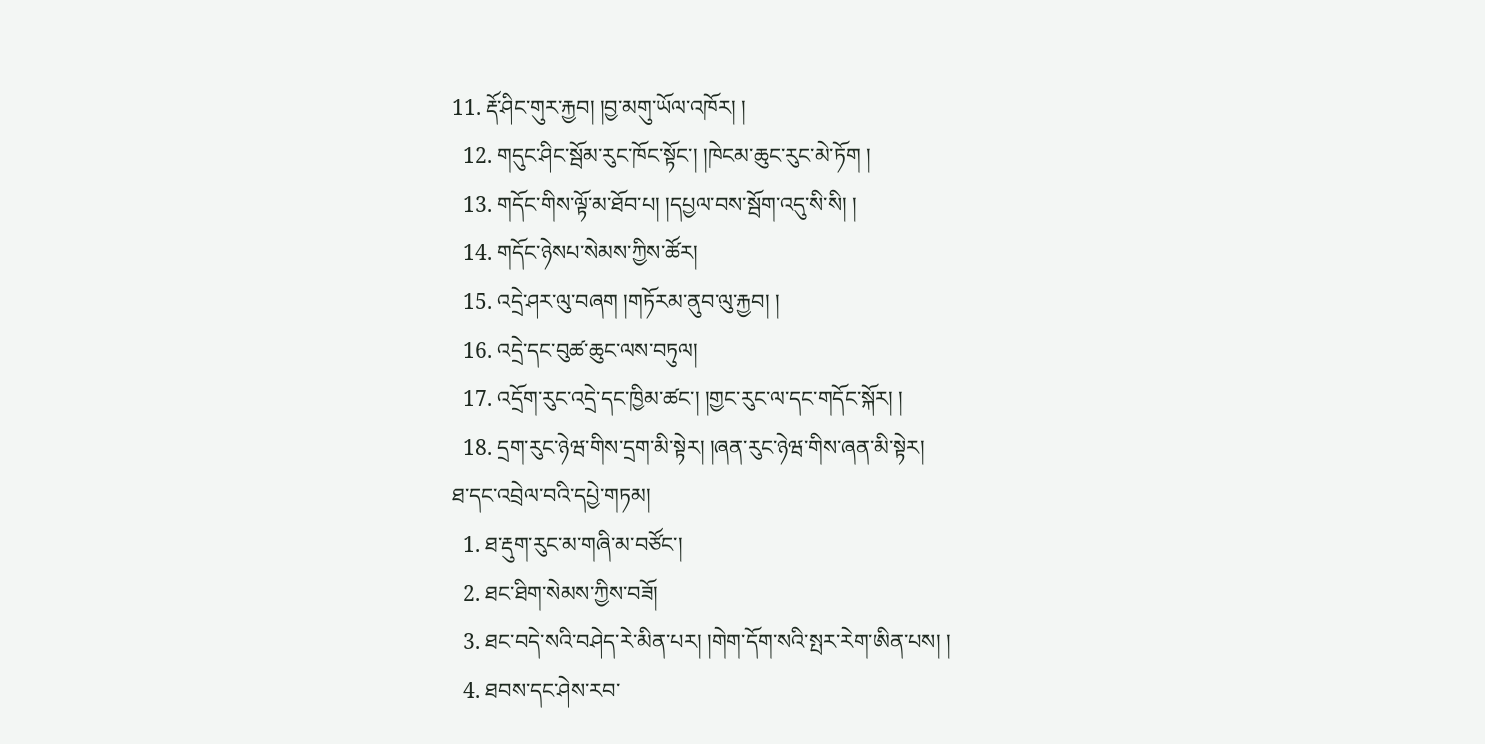11. རྡོ་ཤིང་གུར་རྐྱབ། །བྱ་མགུ་ཡོལ་འཁོར། །
  12. གདུང་ཤིང་སྦོམ་རུང་ཁོང་སྟོང་། །ཁེངམ་ཆུང་རུང་མེ་ཏོག །
  13. གདོང་གིས་ལྟོ་མ་ཐོབ་པ། །དཔྱལ་བས་སྦོག་འདུ་སི་སི། །
  14. གདོང་ཉེསཔ་སེམས་ཀྱིས་ཚོར།
  15. འདྲེ་ཤར་ལུ་བཞག །གཏོརམ་ནུབ་ལུ་རྐྱབ། །
  16. འདྲེ་དང་བུཚ་ཆུང་ལས་བཏུལ།
  17. འདྲོག་རུང་འདྲེ་དང་ཁྱིམ་ཚང་། །གྱང་རུང་ལ་དང་གདོང་སྐོར། །
  18. དྲག་རུང་ཉེཝ་གིས་དྲག་མི་སྟེར། །ཞན་རུང་ཉེཝ་གིས་ཞན་མི་སྟེར།
ཐ་དང་འབྲེལ་བའི་དཔྱེ་གཏམ།
  1. ཐ་རྡུག་རུང་མ་གཞི་མ་བཙོང་།
  2. ཐང་ཐིག་སེམས་ཀྱིས་བཟོ།
  3. ཐང་བདེ་སའི་བཤེད་རེ་མིན་པར། །གེག་དོག་སའི་སྤར་རེག་ཨིན་པས། །
  4. ཐབས་དང་ཤེས་རབ་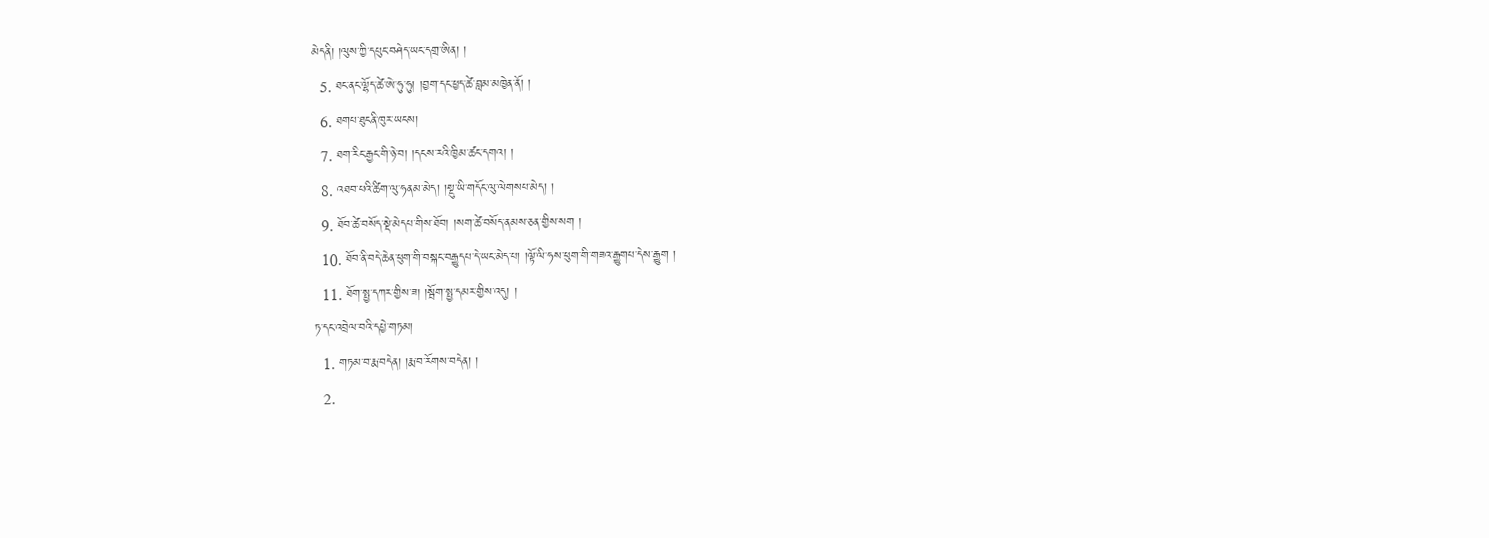མེདནི། །ལུས་ཀྱི་དཔུང་བཤེད་ཡང་དགྲ་ཨིན། །
  5. ཐང་ནང་ལྷོད་ཚེ་ཨེ་ཧུ་ཧུ། །བྱག་དང་ཕྱད་ཚེ་བླམ་མཁྱེན་ནོ། །
  6. ཐགཔ་ཐུངནི་ཁུར་ཡངས།
  7. ཐག་རིང་རྒྱང་གི་ཉེ་བ། །དངས་རའི་ཁྱིམ་ཚང་དགའ། །
  8. འཐབ་པའི་ཚིག་ལུ་ཧནམ་མེད། །སྔུ་ཡི་གདོང་ལུ་ལེགསཔ་མེད། །
  9. ཐོབ་ཚེ་བསོད་སྡེ་མེདཔ་གིས་ཐོབ། །སག་ཚེ་བསོད་ནམས་ཅན་གྱིས་སག །
  10. ཐོབ་ནི་བདེ་ཆེན་ཕུག་གི་བསྐང་བརྒྱུདཔ་དེ་ཡང་མེད་པ། །ལྟོ་ལི་ཧས་ཕུག་གི་གཟའ་རྒྱུགཔ་དེས་རྒྱུག །
  11. ཐོག་སྤྱ་དཀར་གྱིས་ཟ། །སྦོག་སྤྱ་དམར་གྱིས་འདུ། །
ཏ་དང་འབྲེལ་བའི་དཔྱེ་གཏམ།
  1. གཏམ་བ་རྨ་བདེན། །རྨ་བ་རོགས་བདེན། །
  2.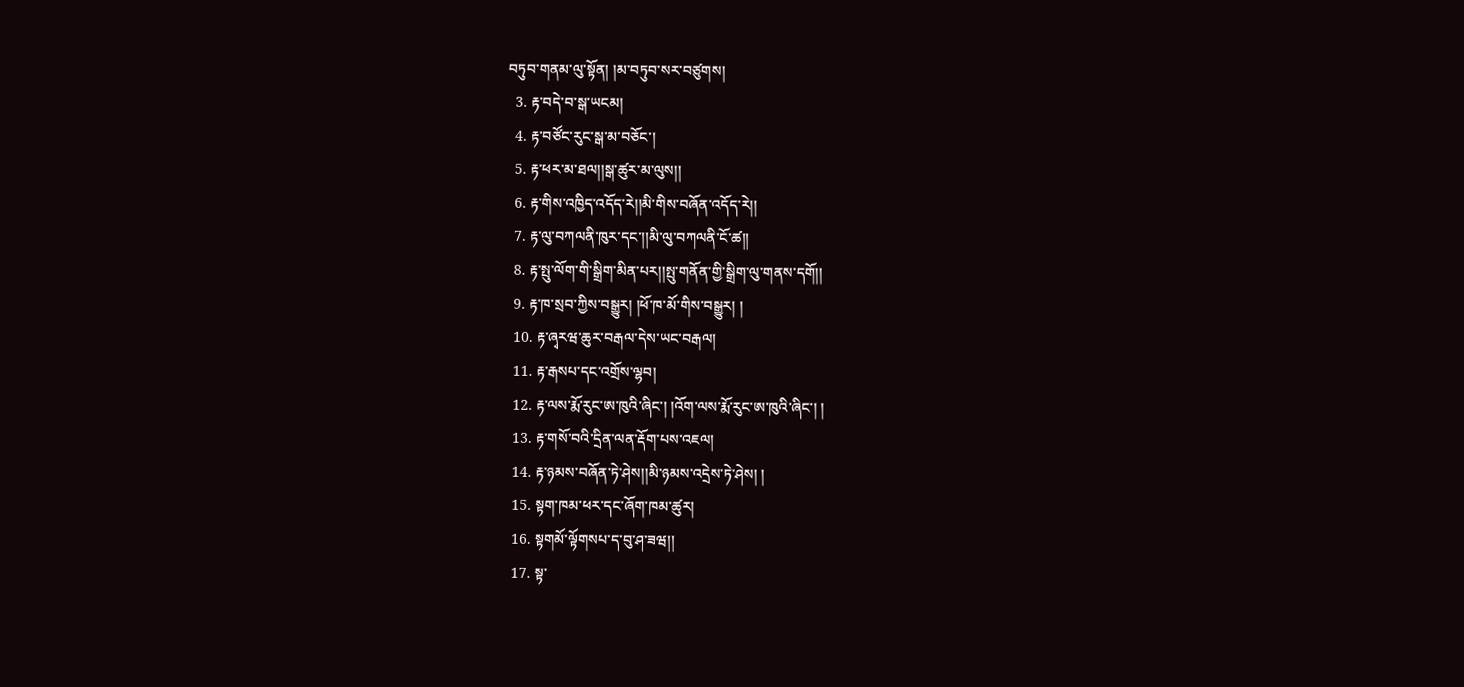བཏུབ་གནམ་ལུ་སྟོན། །མ་བཏུབ་སར་བཙུགས།
  3. རྟ་བདེ་བ་སྒ་ཡངམ།
  4. རྟ་བཙོང་རུང་སྒ་མ་བཅོང་།
  5. རྟ་ཕར་མ་ཐལ།།སྒ་ཚུར་མ་ལུས།།
  6. རྟ་གིས་འཁྱིད་འདོད་རེ།།མི་གིས་བཞོན་འདོད་རེ།།
  7. རྟ་ལུ་བཀལནི་ཁུར་དང་།།མི་ལུ་བཀལནི་ངོ་ཚ།།
  8. རྟ་སྤུ་ལོག་གི་སྒྲིག་མིན་པར།།སྤུ་གནོན་གྱི་སྒྲིག་ལུ་གནས་དགོ།།
  9. རྟ་ཁ་སྲབ་ཀྱིས་བསྒྱུར། །ཕོ་ཁ་མོ་གིས་བསྒྱུར། །
  10. རྟ་ཞྭརཝ་ཆུར་བརྒལ་དེས་ཡང་བརྒལ།
  11. རྟ་རྒསཔ་དང་འགྲོས་ལྷབ།
  12. རྟ་ལས་རྨོ་རུང་ཨ་ཁུའི་ཞིང་། །འོག་ལས་རྨོ་རུང་ཨ་ཁུའི་ཞིང་། །
  13. རྟ་གསོ་བའི་དྲིན་ལན་རྡོག་པས་འཇལ།
  14. རྟ་ཉམས་བཞོན་ཏེ་ཤེས།།མི་ཉམས་འདྲེས་ཏེ་ཤེས། །
  15. སྟག་ཁམ་ཕར་དང་ཞོག་ཁམ་ཚུར།
  16. སྟགམོ་ལྟོགསཔ་ད་བུ་ཤ་ཟཝ།།
  17. སྟ་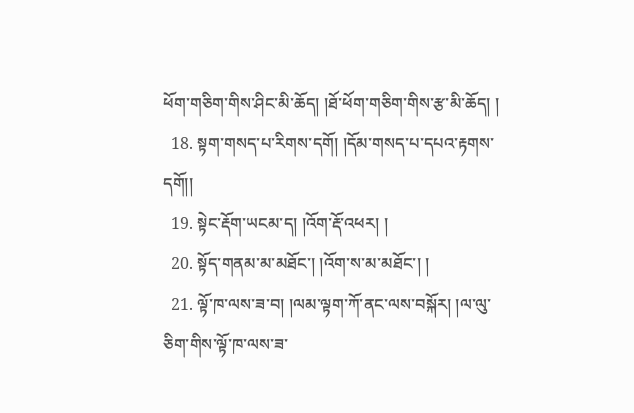ཕོག་གཅིག་གིས་ཤིང་མི་ཆོད། །ཐོ་ཕོག་གཅིག་གིས་རྩ་མི་ཆོད། །
  18. སྟག་གསད་པ་རིགས་དགོ། །དོམ་གསད་པ་དཔའ་རྟགས་དགོ།།
  19. སྟེང་རྡོག་ཡངམ་ད། །འོག་རྡོ་འཕར། །
  20. སྟོད་གནམ་མ་མཐོང་། །འོག་ས་མ་མཐོང་། །
  21. ལྟོ་ཁ་ལས་ཟ་བ། །ལམ་ལྟག་ཀོ་ནང་ལས་བསྐོར། །ལ་ལུ་ཅིག་གིས་ལྟོ་ཁ་ལས་ཟ་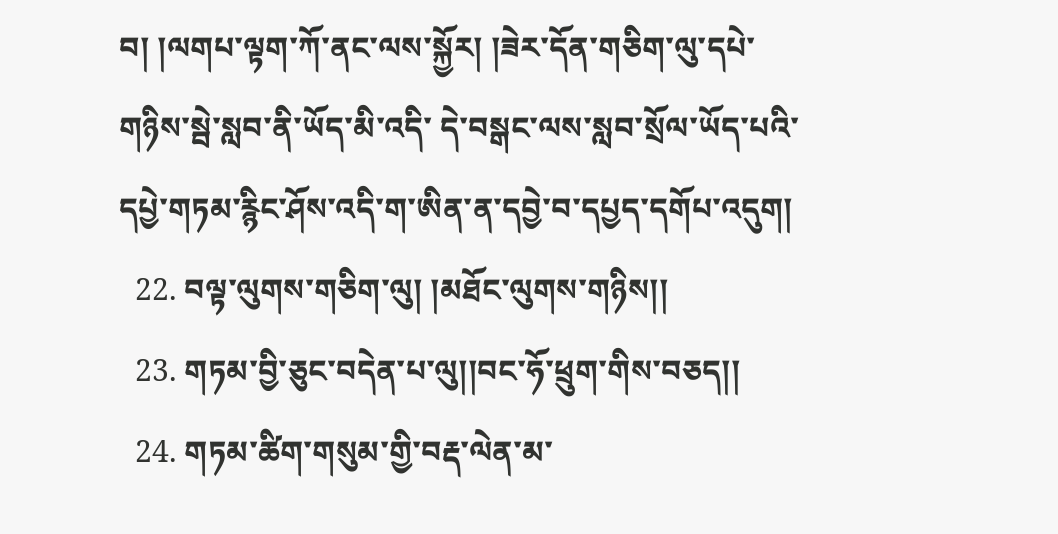བ། །ལགཔ་ལྟག་ཀོ་ནང་ལས་སྐྱོར། །ཟེར་དོན་གཅིག་ལུ་དཔེ་གཉིས་སྦེ་སླབ་ནི་ཡོད་མི་འདི་ དེ་བསྒང་ལས་སླབ་སྲོལ་ཡོད་པའི་དཔྱེ་གཏམ་རྙིང་ཤོས་འདི་ག་ཨིན་ན་དབྱེ་བ་དཔྱད་དགོཔ་འདུག།
  22. བལྟ་ལུགས་གཅིག་ལུ། །མཐོང་ལུགས་གཉིས།།
  23. གཏམ་བྱི་ཅུང་བདེན་པ་ལུ།།བང་ཧོ་ཕྲུག་གིས་བཅད།།
  24. གཏམ་ཚིག་གསུམ་གྱི་བརྡ་ལེན་མ་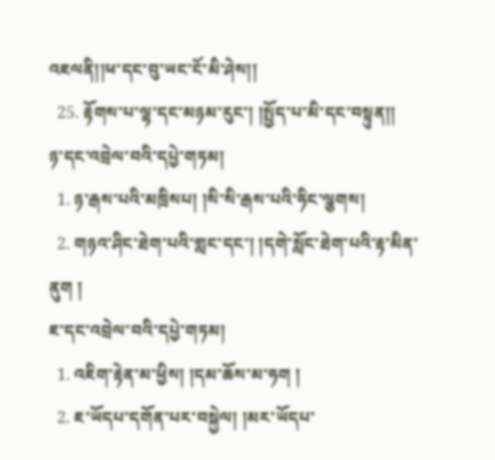འཇལནི།།ཕ་དང་བུ་ཡང་ངོ་མི་ཤེས།།
  25. རྟོགས་པ་ལྷ་དང་མཉམ་རུང་། །སྤྱོད་པ་མི་དང་བསྟུན།།
ཉ་དང་འབྲེལ་བའི་དཔྱེ་གཏམ།
  1. ཉ་རྒས་པའི་མཁྲིསཔ། །སི་སི་རྒས་པའི་ཧིང་ལྕགས།
  2. གཉའ་ཤིང་ཐེག་པའི་གླང་དང་། །དགེ་སློང་ཐེག་པའི་རྟ་མིན་ནུག །
ཇ་དང་འབྲེལ་བའི་དཔྱེ་གཏམ།
  1. འཇིག་རྟེན་མ་ཕྱིས། །དམ་ཆོས་མ་ཧག །
  2. ཇ་ཡོདཔ་དགོན་པར་བསྐྱེལ། །མར་ཡོདཔ་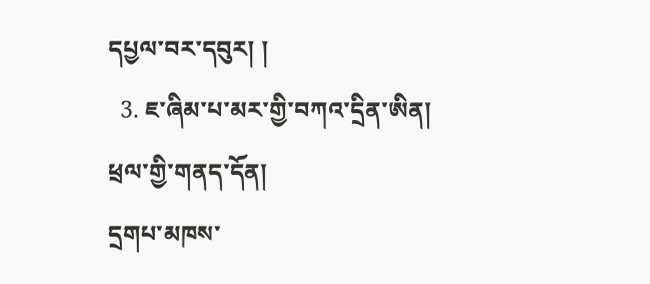དཔྱལ་བར་དབུར། །
  3. ཇ་ཞིམ་པ་མར་གྱི་བཀའ་དྲིན་ཨིན།
ཕྲལ་གྱི་གནད་དོན།
དྲགཔ་མཁས་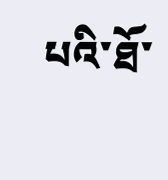པའི་ཐོ་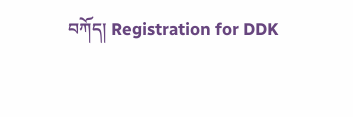བཀོད། Registration for DDK